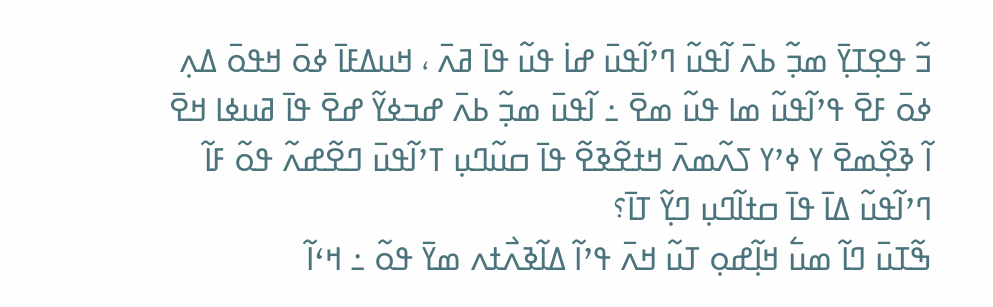ߏ߬ ߟߐ߲ߠߌ߲߫ ߘߏ߲߬ ߕߍ߫ ߊ߬ߟߎ߬ ߣߴߊ߬ߟߎ߫ ߝߊ߭ ߟߎ߬ ߟߊ߫ ߥߍ߫ ، ߞߎߡߓߊ߫ ߦߋ߫ ߞߟߋ߫ ߡߍ߲ ߦߋ߫ ߓߐ߫ ߟߴߊ߬ߟߎ߬ ߘߊ ߟߎ߬ ߘߐ߫ ߸ ߊ߬ߟߎ߫ ߘߏ߲߬ ߕߍ߫ ߝߏߦߌ߬ ߝߐ߫ ߟߊ߫ ߥߎߦߊ ߞߐ߫
ߊ߬ ߢߐ߲߰ߘߐ߫ ߌ ߦߴߌ ߖߍ߬ߘߍ߫ ߞߙߐ߬ߢߐ߬ ߟߊ߫ ߛߎ߬ߣߎ߲ ߠߴߊ߬ߟߎ߫ ߣߐ߬ߝߍ߬ ߟߋ߬ ߓߊ߬ ߣߴߊ߬ߟߎ߬ ߡߊ߫ ߟߊ߫ ߛߙߊ߬ߣߎ߲ ߣߌ߲߬ ߠߊ߫؟
ߒ߬ߠߎ߫ ߣߊ߬ ߘߎ߱ ߞߊ߲߬ߝߋ߲ ߠߎ߬ ߞߍ߫ ߟߴߊ߬ ߡߊ߬ߢߍ߯ߙߍ ߘߌ߫ ߟߋ߬ ߸ ߞߵߊ߬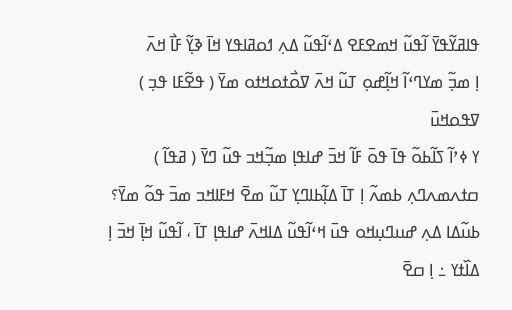ߟߊߥߌ߬ߟߌ߫ ߊ߬ߟߎ߬ ߞߘߐߓߐ ߡߵߊ߬ߟߎ߬ ߡߍ߲ ߗߋߥߊߟߌ ߞߊ߫ ߢߌ߲߬ ߓߊ߯ ߞߍ߫
ߊ߲ ߘߏ߲߬ ߘߌߣߵߊ߬ ߞߊ߲߬ߝߋ߲ ߠߎ߬ ߞߍ߫ ߜߋ߯ߙߋߞߙߋ ߘߌ߫ ( ߟߐ߬ߓߊ ߟߏ߲ ) ߜߟߋߞߎ߫
ߌ ߦߴߊ߬ ߖߊ߬ߕߋ߬ ߟߊ߫ ߟߋ߫ ߓߊ߬ ߞߏ߫ ߝߊߟߊ߲ ߘߏ߲߬ߞߏ ߟߎ߬ ߣߌ߫ ( ߥߟߊ߬ ) ߛߙߍߘߍߣߍ߲ ߕߘߍ߬ ߊ߲ ߠߊ߫ ߡߊ߲߬ߕߊߣߌ߲ ߠߎ߬ ߘߐ߫ ߞߓߊߞߏ ߘߏ߫ ߟߋ߬ ߘߌ߫؟
ߕߎ߬ߡߊ ߡߍ߲ ߝߎߣߎ߲ߞߋ ߟߎ߫ ߞߵߊ߬ߟߎ߬ ߡߊߞߍ߫ ߝߊߟߊ߲ ߠߊ߫ ، ߊ߬ߟߎ߬ ߞߊ߲߫ ߞߏ߫ ߊ߲ ߡߊ߰ߙߌ ߸ ߊ߲ ߛߐ߫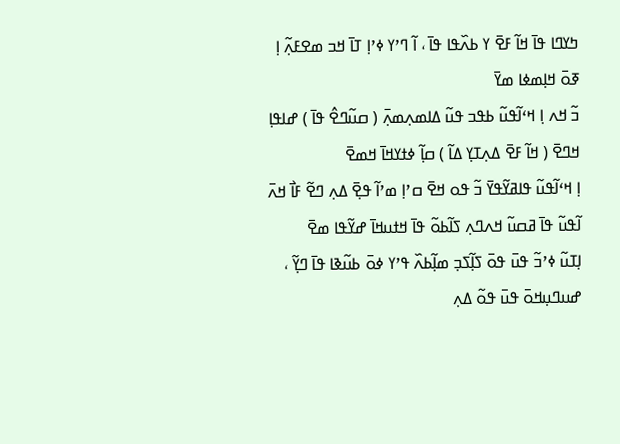ߤߌߣߊ ߟߊ߫ ߞߊ߬ ߓߐ߫ ߌ ߕߍ߰ߟߊ ߟߊ߫ ، ߊ߬ ߣߴߌ ߦߴߊ߲ ߠߊ߫ ߞߏ ߘߐߓߍ߲߬ ߊ߲ ߧߋ߫ ߞߊ߲ߘߦߊ ߘߌ߫
ߏ߬ ߞߍ ߊ߲ ߞߵߊ߬ߟߎ߬ ߕߟߏ ߟߎ߬ ߡߊߘߍ߲ߘߍ߲߫ ( ߛߎ߬ߣߐ߮ ߟߊ߫ ) ߝߊߟߊ߲ ߞߣߐ߫ ( ߞߊ߬ ߓߐ߫ ߡߍ߲ߠߌ߲ ߡߊ߬ ) ߛߊ߲߬ ߦߙߌߞߊ߫ ߞߘߐ߫
ߊ߲ ߞߵߊ߬ߟߎ߬ ߟߊߥߌ߬ߟߌ߫ ߏ߬ ߟߋ ߞߐ߫ ߛߴߊ߲ ߘߴߊ߬ ߟߐ߲߫ ߡߍ߲ ߣߐ߬ ߓߊ߯ ߞߍ߫ ߊ߬ߟߎ߬ ߟߊ߫ ߥߛߎ߬ ߞߍߣߍ߲ ߖߊ߬ߕߋ߬ ߟߊ߫ ߞߙߎߞߊ߫ ߝߌ߬ߟߊ ߘߐ߫
ߊ߲ߠߎ߬ ߦߴߏ߬ ߟߎ߫ ߟߋ߫ ߖߊ߲߬ߖߏ߲ ߘߊ߲߬ߕߍ߰ ߟߴߌ ߦߋ߫ ߕߎ߬ߢߊ ߟߊ߫ ߣߌ߲߬ ، ߝߎߣߎ߲ߞߋ߫ ߟߎ߫ ߟߋ߬ ߡߍ߲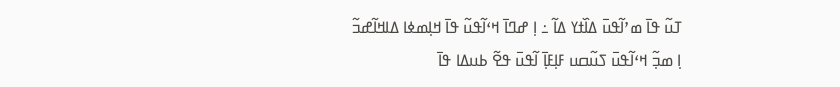ߠߎ߬ ߟߊ߫ ߘߴߊ߬ߟߎ߫ ߡߊ߰ߙߌ ߡߊ߬ ߸ ߊ߲ ߝߣߊ߫ ߞߵߊ߬ߟߎ߬ ߟߊ߫ ߞߊ߲ߘߦߊ ߡߊߞߊ߬ߝߏ߬
ߊ߲ ߘߏ߲߬ ߞߵߊ߬ߟߎ߫ ߖߎ߬ߛߎ ߓߊ߲ߓߊ߲߫ ߊ߬ߟߎ߫ ߟߐ߬ ߕߎߡߊ ߟߊ߫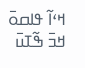ߞߵߊ߬ ߟߊߛߋ߫ ߞߏ߫ ߒ߬ߠߎ߫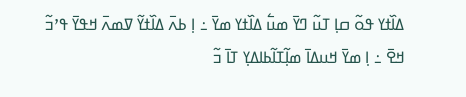ߡߊ߰ߙߌ ߟߋ߬ ߛߊ߲ ߠߎ߬ ߣߌ߫ ߘߎ߱ ߡߊ߰ߙߌ ߘߌ߫ ߸ ߊ߲ ߕߍ߫ ߡߊ߰ߙߌ߬ ߜߘߍ߫ ߞߟߌ߫ ߟߴߏ߬ ߞߐ߫ ߸ ߊ߲ ߘߌ߫ ߞߎߡߊ߫ ߘߊ߲߬ߠߊ߬ߕߊߡߌ߲ ߠߊ߫ ߏ߬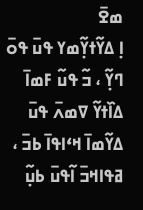ߘߐ߫
ߊ߲ ߡߌ߬ߙߌ߲߬ߘߌ ߟߎ߫ ߟߋ߫ ߣߌ߲߬ ، ߏ߬ ߟߎ߬ ߓߘߊ߫ ߡߊ߰ߙߌ߬ ߜߘߍ߫ ߟߎ߫ ߡߌ߬ߘߊ߫ ߞߵߊߟߊ߫ ߕߏ߫ ، ߥߟߊߞߏ߫ ߊ߬ߟߎ߫ ߕߎ߲߬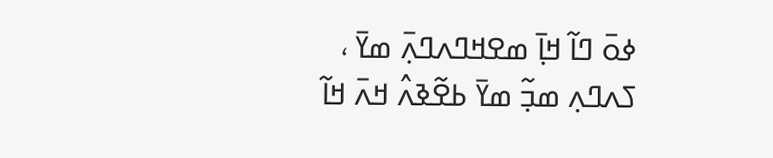ߦߋ߫ ߣߊ߬ ߞߊ߲߫ ߘߐߞߣߍߣߍ߲߫ ߘߌ߫ ، ߖߍߣߍ߲ ߘߏ߲߬ ߘߌ߫ ߕߐ߬ߢߍ߮ ߞߍ߫ ߞߊ߬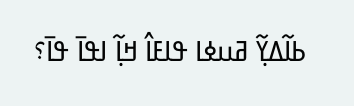ߕߊ߬ߡߌ߲߬ ߥߎߦߊ ߟߊߓߊ߮ ߞߊ߲߬ ߊߟߊ߫ ߟߊ߫؟